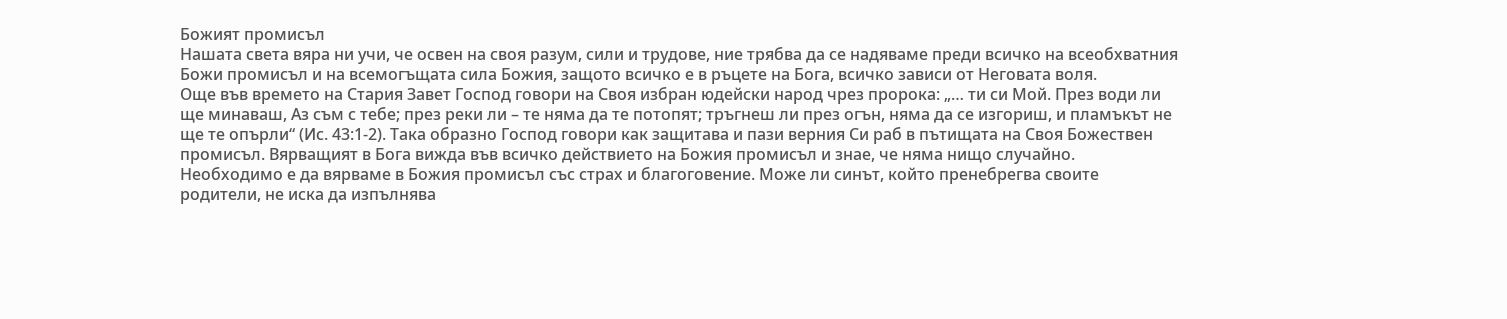Божият промисъл
Нашата света вяра ни учи, че освен на своя разум, сили и трудове, ние трябва да се надяваме преди всичко на всеобхватния Божи промисъл и на всемогъщата сила Божия, защото всичко е в ръцете на Бога, всичко зависи от Неговата воля.
Още във времето на Стария Завет Господ говори на Своя избран юдейски народ чрез пророка: „… ти си Мой. През води ли ще минаваш, Аз съм с тебе; през реки ли – те няма да те потопят; тръгнеш ли през огън, няма да се изгориш, и пламъкът не ще те опърли“ (Ис. 43:1-2). Така образно Господ говори как защитава и пази верния Си раб в пътищата на Своя Божествен промисъл. Вярващият в Бога вижда във всичко действието на Божия промисъл и знае, че няма нищо случайно.
Необходимо е да вярваме в Божия промисъл със страх и благоговение. Може ли синът, който пренебрегва своите родители, не иска да изпълнява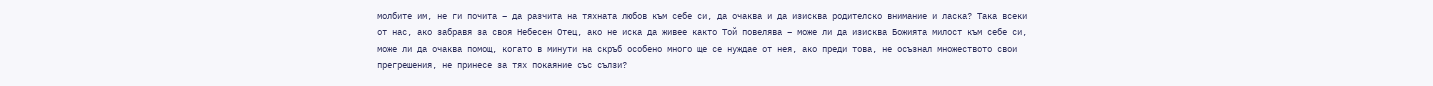молбите им, не ги почита – да разчита на тяхната любов към себе си, да очаква и да изисква родителско внимание и ласка? Така всеки от нас, ако забравя за своя Небесен Отец, ако не иска да живее както Той повелява – може ли да изисква Божията милост към себе си, може ли да очаква помощ, когато в минути на скръб особено много ще се нуждае от нея, ако преди това, не осъзнал множеството свои прегрешения, не принесе за тях покаяние със сълзи?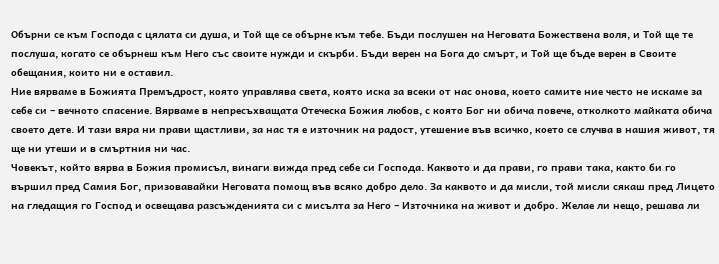Обърни се към Господа с цялата си душа, и Той ще се обърне към тебе. Бъди послушен на Неговата Божествена воля, и Той ще те послуша, когато се обърнеш към Него със своите нужди и скърби. Бъди верен на Бога до смърт, и Той ще бъде верен в Своите обещания, които ни е оставил.
Ние вярваме в Божията Премъдрост, която управлява света, която иска за всеки от нас онова, което самите ние често не искаме за себе си – вечното спасение. Вярваме в непресъхващата Отеческа Божия любов, с която Бог ни обича повече, отколкото майката обича своето дете. И тази вяра ни прави щастливи, за нас тя е източник на радост, утешение във всичко, което се случва в нашия живот, тя ще ни утеши и в смъртния ни час.
Човекът, който вярва в Божия промисъл, винаги вижда пред себе си Господа. Каквото и да прави, го прави така, както би го вършил пред Самия Бог, призовавайки Неговата помощ във всяко добро дело. За каквото и да мисли, той мисли сякаш пред Лицето на гледащия го Господ и освещава разсъжденията си с мисълта за Него – Източника на живот и добро. Желае ли нещо, решава ли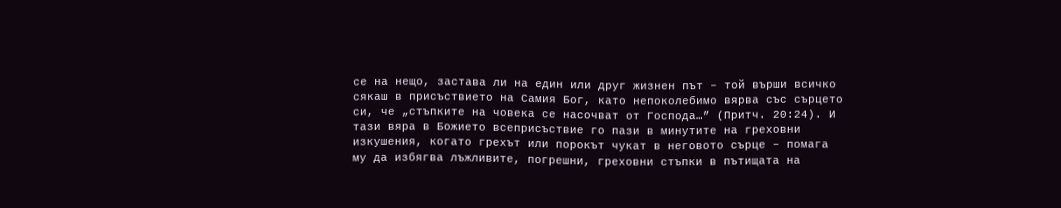се на нещо, застава ли на един или друг жизнен път – той върши всичко сякаш в присъствието на Самия Бог, като непоколебимо вярва със сърцето си, че „стъпките на човека се насочват от Господа…” (Притч. 20:24). И тази вяра в Божието всеприсъствие го пази в минутите на греховни изкушения, когато грехът или порокът чукат в неговото сърце – помага му да избягва лъжливите, погрешни, греховни стъпки в пътищата на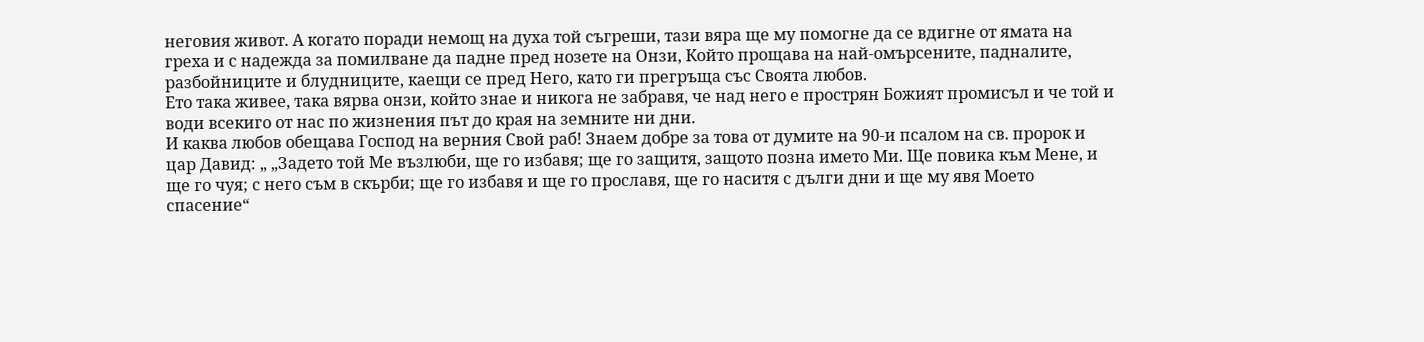неговия живот. А когато поради немощ на духа той съгреши, тази вяра ще му помогне да се вдигне от ямата на греха и с надежда за помилване да падне пред нозете на Онзи, Който прощава на най-омърсените, падналите, разбойниците и блудниците, каещи се пред Него, като ги прегръща със Своята любов.
Ето така живее, така вярва онзи, който знае и никога не забравя, че над него е прострян Божият промисъл и че той и води всекиго от нас по жизнения път до края на земните ни дни.
И каква любов обещава Господ на верния Свой раб! Знаем добре за това от думите на 90-и псалом на св. пророк и цар Давид: „ „Задето той Ме възлюби, ще го избавя; ще го защитя, защото позна името Ми. Ще повика към Мене, и ще го чуя; с него съм в скърби; ще го избавя и ще го прославя, ще го наситя с дълги дни и ще му явя Моето спасение“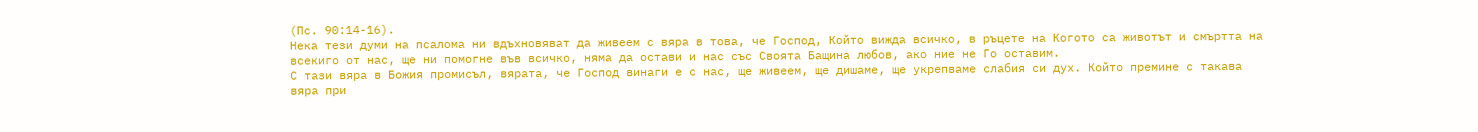(Пс. 90:14-16).
Нека тези думи на псалома ни вдъхновяват да живеем с вяра в това, че Господ, Който вижда всичко, в ръцете на Когото са животът и смъртта на всекиго от нас, ще ни помогне във всичко, няма да остави и нас със Своята Бащина любов, ако ние не Го оставим.
С тази вяра в Божия промисъл, вярата, че Господ винаги е с нас, ще живеем, ще дишаме, ще укрепваме слабия си дух. Който премине с такава вяра при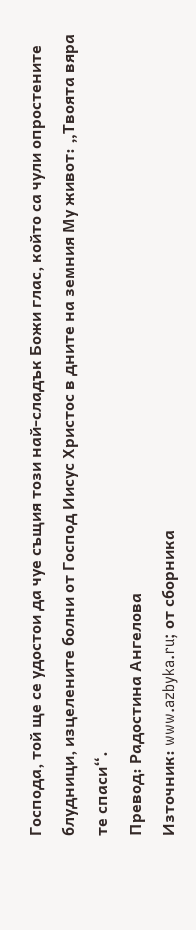Господа, той ще се удостои да чуе същия този най-сладък Божи глас, който са чули опростените блудници, изцелените болни от Господ Иисус Христос в дните на земния Му живот: „Твоята вяра те спаси“.
Превод: Радостина Ангелова
Източник: www.azbyka.ru; от сборника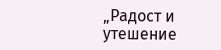„Радост и утешение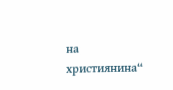на християнина“